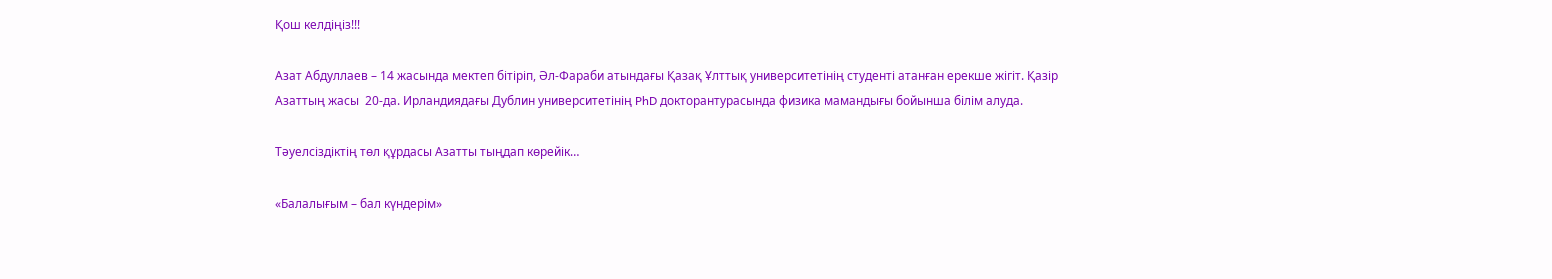Қош келдіңіз!!!

Азат Абдуллаев – 14 жасында мектеп бітіріп, Әл-Фараби атындағы Қазақ Ұлттық университетінің студенті атанған ерекше жігіт. Қазір Азаттың жасы  20-да. Ирландиядағы Дублин университетінің PhD докторантурасында физика мамандығы бойынша білім алуда.

Тәуелсіздіктің төл құрдасы Азатты тыңдап көрейік…

«Балалығым – бал күндерім»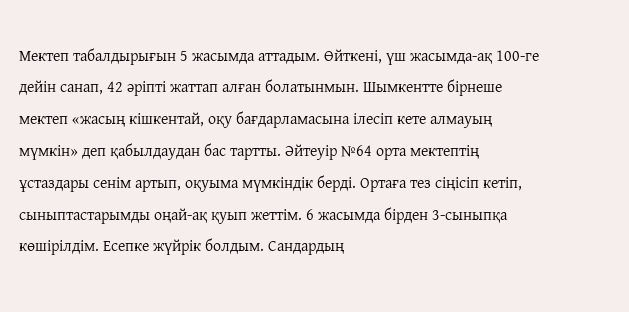Мектеп табалдырығын 5 жасымда аттадым. Өйткені, үш жасымда-ақ 100-ге дейін санап, 42 әріпті жаттап алған болатынмын. Шымкентте бірнеше мектеп «жасың кішкентай, оқу бағдарламасына ілесіп кете алмауың мүмкін» деп қабылдаудан бас тартты. Әйтеуір №64 орта мектептің ұстаздары сенім артып, оқуыма мүмкіндік берді. Ортаға тез сіңісіп кетіп, сыныптастарымды оңай-ақ қуып жеттім. 6 жасымда бірден 3-сыныпқа көшірілдім. Есепке жүйрік болдым. Сандардың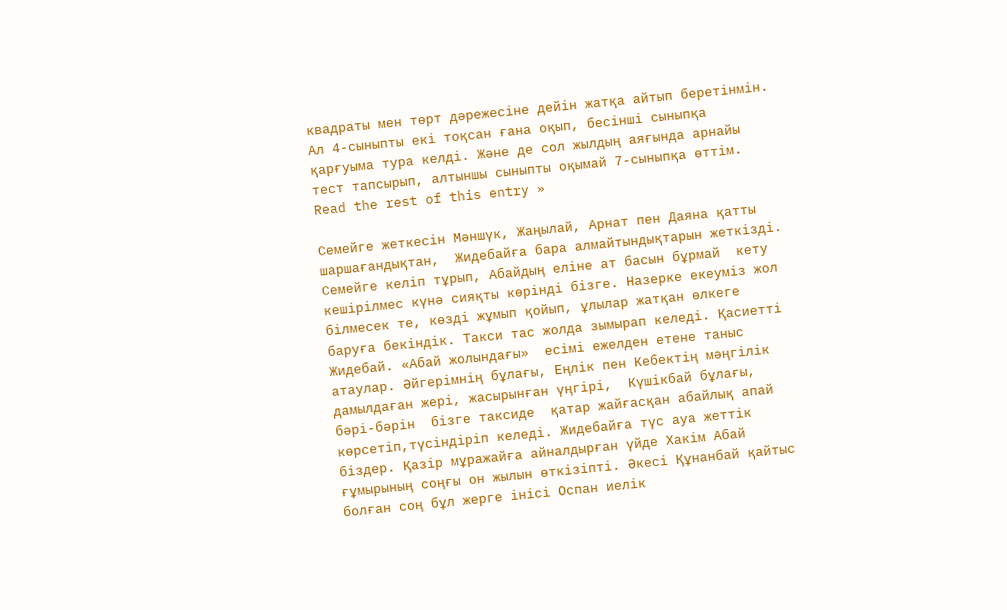квадраты мен төрт дәрежесіне дейін жатқа айтып беретінмін. Ал 4-сыныпты екі тоқсан ғана оқып, бесінші сыныпқа қарғуыма тура келді. Және де сол жылдың аяғында арнайы тест тапсырып, алтыншы сыныпты оқымай 7-сыныпқа өттім. Read the rest of this entry »

Семейге жеткесін Мәншүк, Жаңылай, Арнат пен Даяна қатты шаршағандықтан,  Жидебайға бара алмайтындықтарын жеткізді. Семейге келіп тұрып, Абайдың еліне ат басын бұрмай  кету кешірілмес күнә сияқты көрінді бізге. Назерке екеуміз жол білмесек те, көзді жұмып қойып, ұлылар жатқан өлкеге баруға бекіндік. Такси тас жолда зымырап келеді. Қасиетті Жидебай. «Абай жолындағы»  есімі ежелден етене таныс атаулар. Әйгерімнің бұлағы, Еңлік пен Кебектің мәңгілік дамылдаған жері, жасырынған үңгірі,  Күшікбай бұлағы, бәрі-бәрін  бізге таксиде  қатар жайғасқан абайлық апай көрсетіп,түсіндіріп келеді. Жидебайға түс ауа жеттік біздер. Қазір мұражайға айналдырған үйде Хакім Абай ғұмырының соңғы он жылын өткізіпті. Әкесі Құнанбай қайтыс болған соң бұл жерге інісі Оспан иелік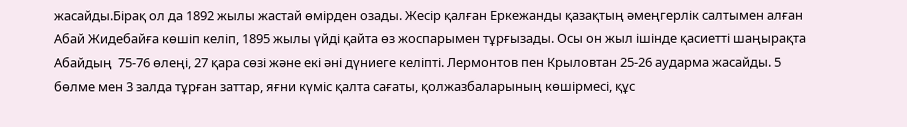жасайды.Бірақ ол да 1892 жылы жастай өмірден озады. Жесір қалған Еркежанды қазақтың әмеңгерлік салтымен алған Абай Жидебайға көшіп келіп, 1895 жылы үйді қайта өз жоспарымен тұрғызады. Осы он жыл ішінде қасиетті шаңырақта Абайдың  75-76 өлеңі, 27 қара сөзі және екі әні дүниеге келіпті. Лермонтов пен Крыловтан 25-26 аударма жасайды. 5 бөлме мен 3 залда тұрған заттар, яғни күміс қалта сағаты, қолжазбаларының көшірмесі, құс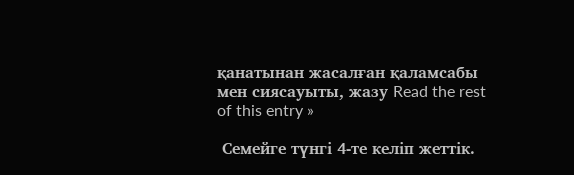қанатынан жасалған қаламсабы мен сиясауыты, жазу Read the rest of this entry »

 Семейге түнгі 4-те келіп жеттік.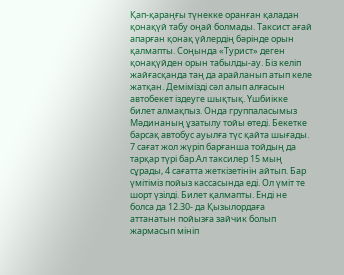Қап-қараңғы түнекке оранған қаладан қонақүй табу оңай болмады. Таксист ағай апарған қонақ үйлердің бәрінде орын қалмапты. Соңында «Турист» деген қонақүйден орын табылды-ау. Біз келіп жайғасқанда таң да арайланып атып келе жатқан. Демімізді сәл алып алғасын автобекет іздеуге шықтық. Үшбиікке билет алмақпыз. Онда группаласымыз Мәдинаның ұзатылу тойы өтеді. Бекетке барсақ автобус ауылға түс қайта шығады. 7 сағат жол жүріп барғанша тойдың да тарқар түрі бар.Ал таксилер 15 мың сұрады, 4 сағатта жеткізетінін айтып. Бар үмітіміз пойыз кассасында еді. Ол үміт те шорт үзілді. Билет қалмапты. Енді не болса да 12.30- да Қызылордаға аттанатын пойызға зайчик болып жармасып мініп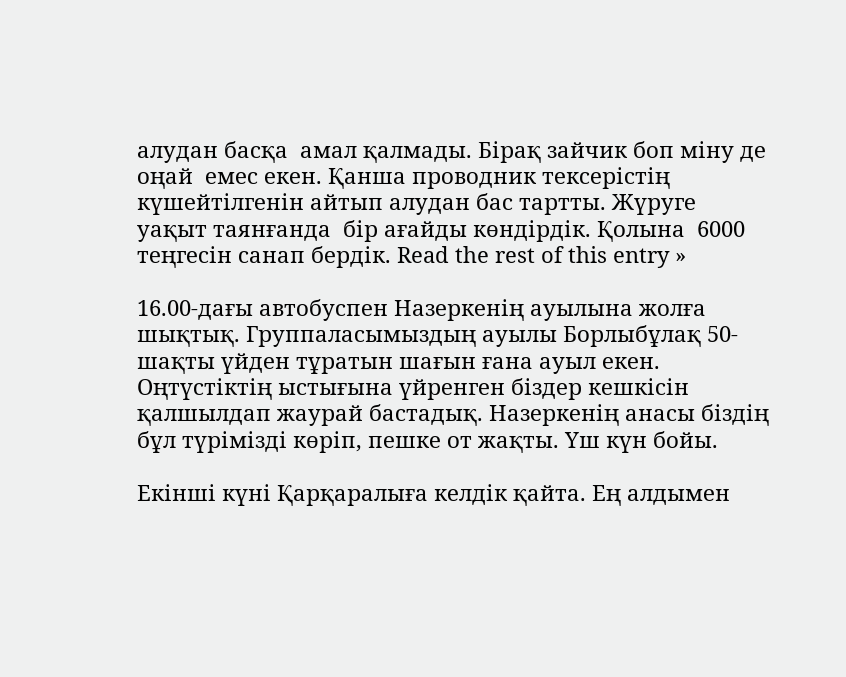алудан басқа  амал қалмады. Бірақ зайчик боп міну де оңай  емес екен. Қанша проводник тексерістің күшейтілгенін айтып алудан бас тартты. Жүруге уақыт таянғанда  бір ағайды көндірдік. Қолына  6000  теңгесін санап бердік. Read the rest of this entry »

16.00-дағы автобуспен Назеркенің ауылына жолға шықтық. Группаласымыздың ауылы Борлыбұлақ 50-шақты үйден тұратын шағын ғана ауыл екен. Оңтүстіктің ыстығына үйренген біздер кешкісін қалшылдап жаурай бастадық. Назеркенің анасы біздің бұл түрімізді көріп, пешке от жақты. Үш күн бойы.

Екінші күні Қарқаралыға келдік қайта. Ең алдымен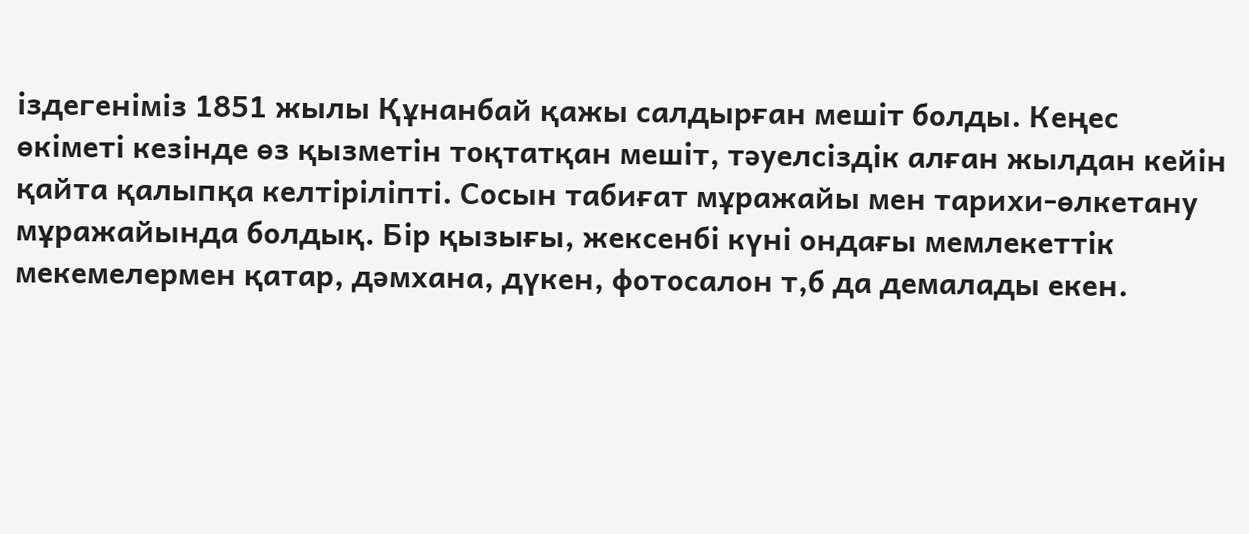іздегеніміз 1851 жылы Құнанбай қажы салдырған мешіт болды. Кеңес өкіметі кезінде өз қызметін тоқтатқан мешіт, тәуелсіздік алған жылдан кейін қайта қалыпқа келтіріліпті. Сосын табиғат мұражайы мен тарихи-өлкетану мұражайында болдық. Бір қызығы, жексенбі күні ондағы мемлекеттік мекемелермен қатар, дәмхана, дүкен, фотосалон т,б да демалады екен.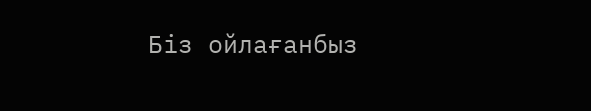Біз ойлағанбыз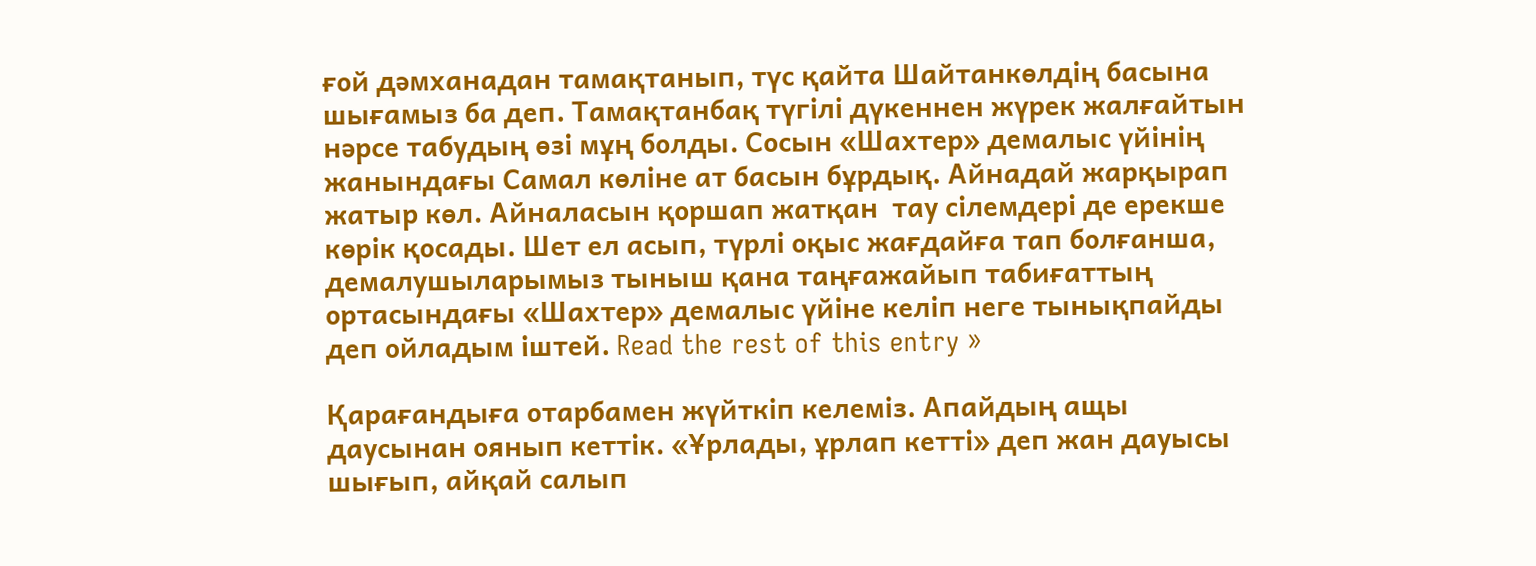ғой дәмханадан тамақтанып, түс қайта Шайтанкөлдің басына шығамыз ба деп. Тамақтанбақ түгілі дүкеннен жүрек жалғайтын нәрсе табудың өзі мұң болды. Сосын «Шахтер» демалыс үйінің жанындағы Самал көліне ат басын бұрдық. Айнадай жарқырап жатыр көл. Айналасын қоршап жатқан  тау сілемдері де ерекше көрік қосады. Шет ел асып, түрлі оқыс жағдайға тап болғанша,  демалушыларымыз тыныш қана таңғажайып табиғаттың ортасындағы «Шахтер» демалыс үйіне келіп неге тынықпайды деп ойладым іштей. Read the rest of this entry »

Қарағандыға отарбамен жүйткіп келеміз. Апайдың ащы даусынан оянып кеттік. «Ұрлады, ұрлап кетті» деп жан дауысы шығып, айқай салып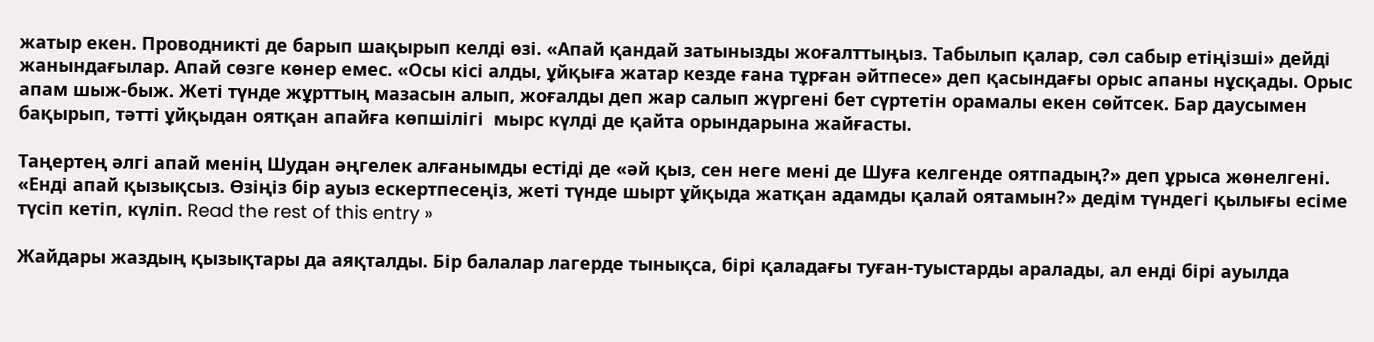жатыр екен. Проводникті де барып шақырып келді өзі. «Апай қандай затынызды жоғалттыңыз. Табылып қалар, сәл сабыр етіңізші» дейді жанындағылар. Апай сөзге көнер емес. «Осы кісі алды, ұйқыға жатар кезде ғана тұрған әйтпесе» деп қасындағы орыс апаны нұсқады. Орыс апам шыж-быж. Жеті түнде жұрттың мазасын алып, жоғалды деп жар салып жүргені бет сүртетін орамалы екен сөйтсек. Бар даусымен бақырып, тәтті ұйқыдан оятқан апайға көпшілігі  мырс күлді де қайта орындарына жайғасты.

Таңертең әлгі апай менің Шудан әңгелек алғанымды естіді де «әй қыз, сен неге мені де Шуға келгенде оятпадың?» деп ұрыса жөнелгені. «Енді апай қызықсыз. Өзіңіз бір ауыз ескертпесеңіз, жеті түнде шырт ұйқыда жатқан адамды қалай оятамын?» дедім түндегі қылығы есіме түсіп кетіп, күліп. Read the rest of this entry »

Жайдары жаздың қызықтары да аяқталды. Бір балалар лагерде тынықса, бірі қаладағы туған-туыстарды аралады, ал енді бірі ауылда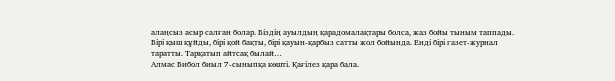алаңсыз асыр салған болар. Біздің ауылдың қарадомалақтары болса, жаз бойы тыным таппады. Бірі қыш құйды, бірі қой бақты, бірі қауын-қарбыз сатты жол бойында. Енді бірі газет-журнал таратты. Тарқатып айтсақ былай…
Алмас Бибол биыл 7-сыныпқа көшті. Қағілез қара бала.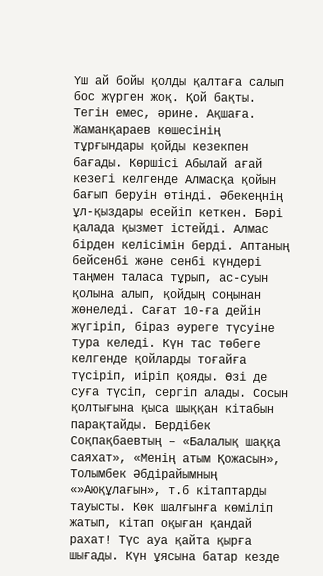Үш ай бойы қолды қалтаға салып бос жүрген жоқ. Қой бақты. Тегін емес, әрине. Ақшаға. Жаманқараев көшесінің тұрғындары қойды кезекпен бағады. Көршісі Абылай ағай кезегі келгенде Алмасқа қойын бағып беруін өтінді. Әбекеңнің ұл-қыздары есейіп кеткен. Бәрі қалада қызмет істейді. Алмас бірден келісімін берді. Аптаның бейсенбі және сенбі күндері таңмен таласа тұрып, ас-суын қолына алып, қойдың соңынан жөнеледі. Сағат 10-ға дейін жүгіріп, біраз әуреге түсуіне тура келеді. Күн тас төбеге келгенде қойларды тоғайға түсіріп, иіріп қояды. Өзі де суға түсіп, сергіп алады. Сосын қолтығына қыса шыққан кітабын парақтайды. Бердібек Соқпақбаевтың – «Балалық шаққа саяхат», «Менің атым Қожасын», Толымбек Әбдірайымның «»Аюқұлағын», т.б кітаптарды тауысты. Көк шалғынға көміліп жатып, кітап оқыған қандай рахат! Түс ауа қайта қырға шығады. Күн ұясына батар кезде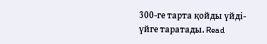300-ге тарта қойды үйді-үйге таратады. Read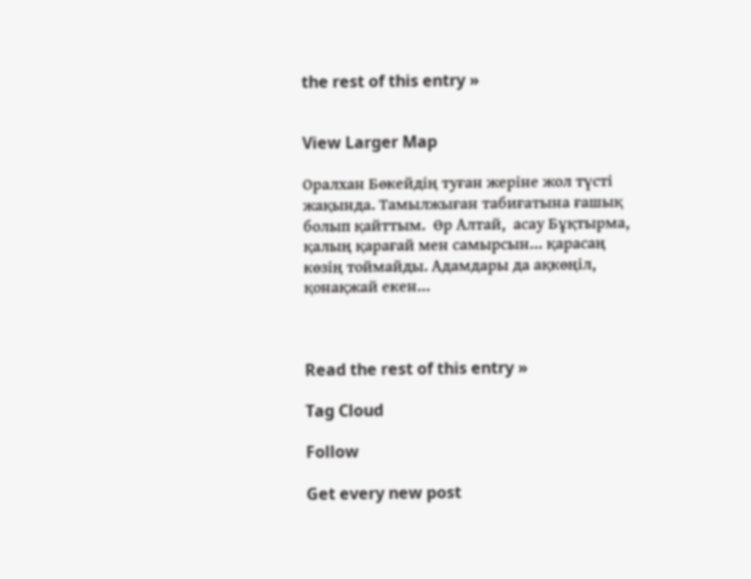the rest of this entry »


View Larger Map

Оралхан Бөкейдің туған жеріне жол түсті жақында. Тамылжыған табиғатына ғашық болып қайттым.  Өр Алтай,  асау Бұқтырма, қалың қарағай мен самырсын… қарасаң көзің тоймайды. Адамдары да ақкөңіл, қонақжай екен…



Read the rest of this entry »

Tag Cloud

Follow

Get every new post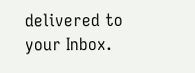delivered to your Inbox.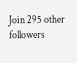Join 295 other followers